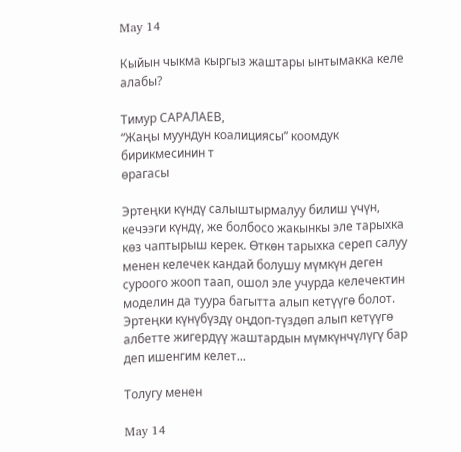May 14

Кыйын чыкма кыргыз жаштары ынтымакка келе алабы?

Тимур САРАЛАЕВ,
“Жаңы муундун коалициясы” коомдук бирикмесинин т
ѳрагасы

Эртеңки күндү салыштырмалуу билиш үчүн, кечээги күндү, же болбосо жакынкы эле тарыхка кѳз чаптырыш керек. Ѳткѳн тарыхка сереп салуу менен келечек кандай болушу мүмкүн деген суроого жооп таап, ошол эле учурда келечектин моделин да туура багытта алып кетүүгѳ болот. Эртеңки күнүбүздү оңдоп-түздөп алып кетүүгѳ  албетте жигердүү жаштардын мүмкүнчүлүгү бар деп ишенгим келет...

Толугу менен

May 14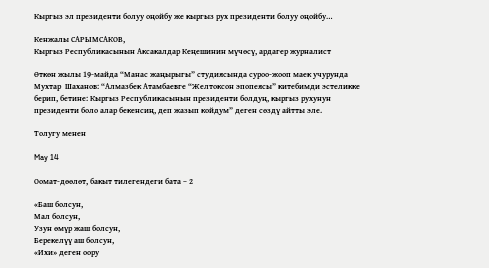Кыргыз эл президенти болуу оңойбу же кыргыз рух президенти болуу оңойбу…

Кенжалы САРЫМСАКОВ,
Кыргыз Республикасынын Аксакалдар Кеңешинин мүчөсү, ардагер журналист

Өткөн жылы 19-майда “Манас жаңырыгы” студиясында суроо-жооп маек учурунда Мухтар  Шаханов: “Алмазбек Атамбаевге “Желтоксон эпопеясы” китебимди эстеликке берип, бетине: Кыргыз Республикасынын президенти болдуң, кыргыз рухунун президенти боло алар бекенсиң, деп жазып койдум” деген сөздү айтты эле.

Толугу менен

May 14

Оомат-дөөлөт, бакыт тилегендеги бата – 2

«Баш болсун,
Мал болсун,
Узун өмүр жаш болсун,
Берекелүү аш болсун,
«Ихи» деген оору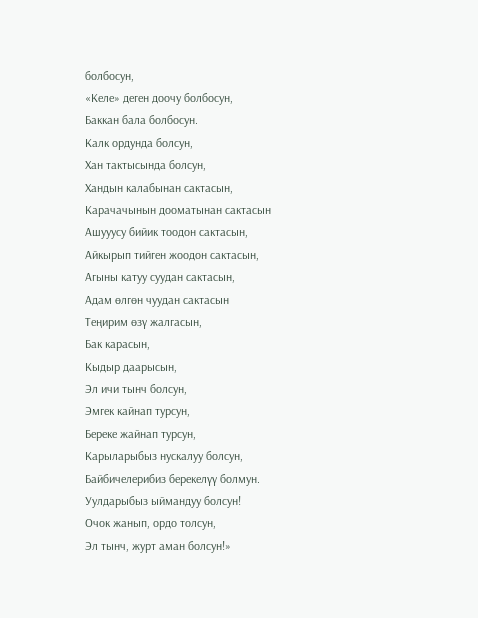болбосун,
«Келе» деген доочу болбосун,
Баккан бала болбосун.
Калк ордунда болсун,
Хан тактысында болсун,
Хандын калабынан сактасын,
Карачачынын дооматынан сактасын
Ашууусу бийик тоодон сактасын,
Айкырып тийген жоодон сактасын,
Агыны катуу суудан сактасын,
Адам өлгөн чуудан сактасын
Теңирим өзү жалгасын,
Бак карасын,
Кыдыр даарысын,
Эл ичи тынч болсун,
Эмгек кайнап турсун,
Береке жайнап турсун,
Карыларыбыз нускалуу болсун,
Байбичелерибиз берекелүү болмун.
Уулдарыбыз ыймандуу болсун!
Очок жанып, ордо толсун,
Эл тынч, журт аман болсун!»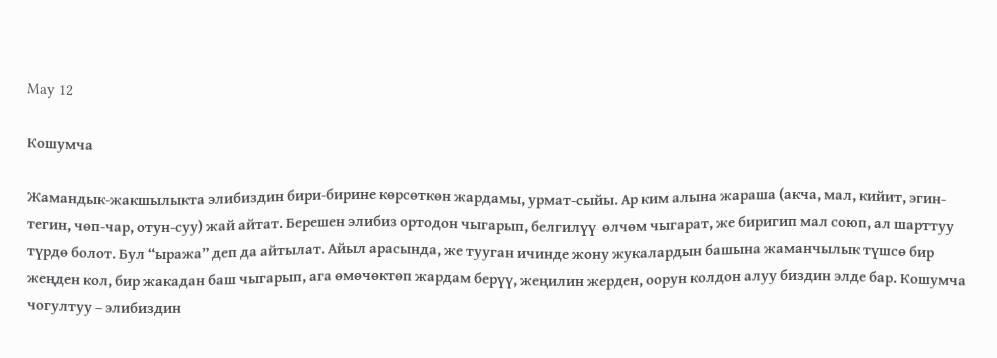May 12

Кошумча

Жамандык-жакшылыкта элибиздин бири-бирине кѳрсѳткѳн жардамы, урмат-сыйы. Ар ким алына жараша (акча, мал, кийит, эгин-тегин, чѳп-чар, отун-суу) жай айтат. Берешен элибиз ортодон чыгарып, белгилүү  ѳлчѳм чыгарат, же биригип мал союп, ал шарттуу түрдѳ болот. Бул “ыража” деп да айтылат. Айыл арасында, же тууган ичинде жону жукалардын башына жаманчылык түшсѳ бир жеңден кол, бир жакадан баш чыгарып, ага ѳмѳчѳктѳп жардам берүү, жеңилин жерден, оорун колдон алуу биздин элде бар. Кошумча чогултуу – элибиздин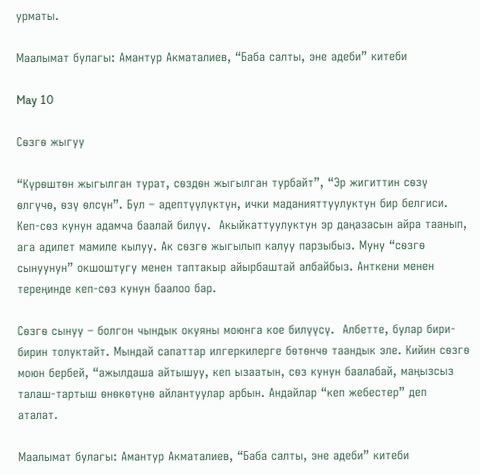урматы.

Маалымат булагы: Амантур Акматалиев, “Баба салты, эне адеби” китеби

May 10

Сѳзгѳ жыгуу

“Күрѳштѳн жыгылган турат, сѳздѳн жыгылган турбайт”, “Эр жигиттин сѳзү ѳлгүчѳ, ѳзү ѳлсүн”. Бул – адептүүлүктүн, ички маданияттуулуктун бир белгиси. Кеп-сѳз кунун адамча баалай билүү.  Акыйкаттуулуктун эр даңазасын айра таанып, ага адилет мамиле кылуу. Ак сѳзгѳ жыгылып калуу парзыбыз. Муну “сѳзгѳ сынуунун” окшоштугу менен таптакыр айырбаштай албайбыз. Анткени менен тереңинде кеп-сѳз кунун баалоо бар.

Сѳзгѳ сынуу – болгон чындык окуяны моюнга кое билүүсү.  Албетте, булар бири-бирин толуктайт. Мындай сапаттар илгеркилерге бѳтѳнчѳ таандык эле. Кийин сѳзгѳ моюн бербей, “ажылдаша айтышуу, кеп ызаатын, сѳз кунун баалабай, маңызсыз талаш-тартыш ѳнѳкѳтүнѳ айлантуулар арбын. Андайлар “кеп жебестер” деп аталат.

Маалымат булагы: Амантур Акматалиев, “Баба салты, эне адеби” китеби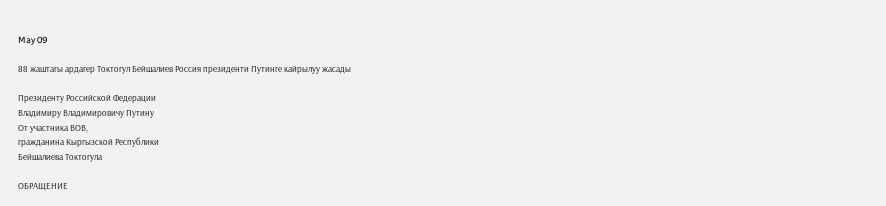May 09

88 жаштагы ардагер Токтогул Бейшалиев Россия президенти Путинге кайрылуу жасады

Президенту Российской Федерации
Владимиру Владимировичу Путину
От участника ВОВ,
гражданина Кыргызской Республики
Бейшалиева Токтогула

ОБРАЩЕНИЕ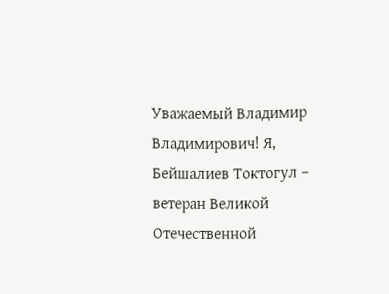Уважаемый Владимир Владимирович! Я, Бейшалиев Токтогул – ветеран Великой Отечественной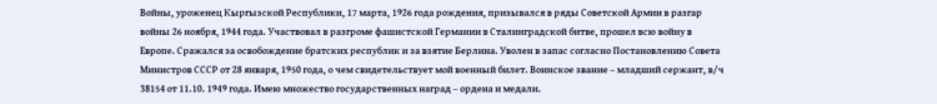Войны, уроженец Кыргызской Республики, 17 марта, 1926 года рождения, призывался в ряды Советской Армии в разгар войны 26 ноября, 1944 года. Участвовал в разгроме фашистской Германии в Сталинградской битве, прошел всю войну в Европе. Сражался за освобождение братских республик и за взятие Берлина. Уволен в запас согласно Постановлению Совета Министров СССР от 28 января, 1950 года, о чем свидетельствует мой военный билет. Воинское звание – младший сержант, в/ч 38154 от 11.10. 1949 года. Имею множество государственных наград – ордена и медали.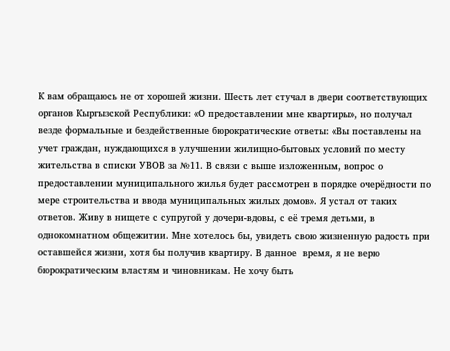К вам обращаюсь не от хорошей жизни. Шесть лет стучал в двери соответствующих органов Кыргызской Республики: «О предоставлении мне квартиры», но получал везде формальные и бездейственные бюрократические ответы: «Вы поставлены на учет граждан, нуждающихся в улучшении жилищно-бытовых условий по месту жительства в списки УВОВ за №11. В связи с выше изложенным, вопрос о предоставлении муниципального жилья будет рассмотрен в порядке очерёдности по мере строительства и ввода муниципальных жилых домов». Я устал от таких ответов. Живу в нищете с супругой у дочери-вдовы, с её тремя детьми, в однокомнатном общежитии. Мне хотелось бы, увидеть свою жизненную радость при оставшейся жизни, хотя бы получив квартиру. В данное  время, я не верю бюрократическим властям и чиновникам. Не хочу быть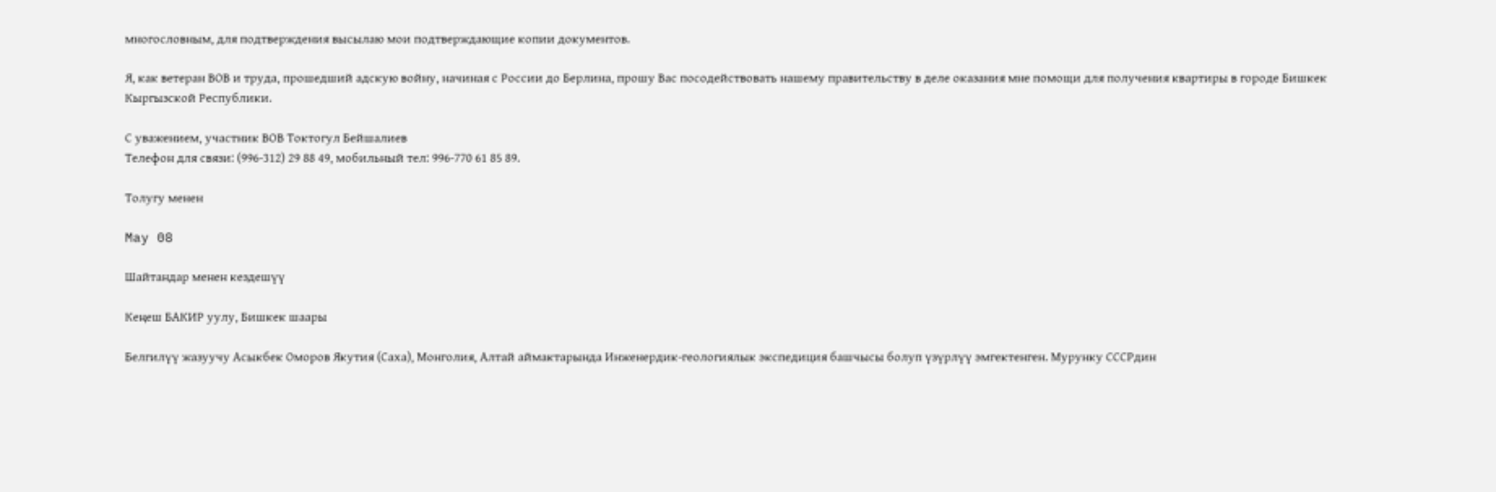многословным, для подтверждения высылаю мои подтверждающие копии документов.

Я, как ветеран ВОВ и труда, прошедший адскую войну, начиная с России до Берлина, прошу Вас посодействовать нашему правительству в деле оказания мне помощи для получения квартиры в городе Бишкек Кыргызской Республики.

С уважением, участник ВОВ Токтогул Бейшалиев
Телефон для связи: (996-312) 29 88 49, мобильный тел: 996-770 61 85 89.

Толугу менен

May 08

Шайтандар менен кездешүү

Кеңеш БАКИР уулу, Бишкек шаары

Белгилүү жазуучу Асыкбек Оморов Якутия (Саха), Монголия, Алтай аймактарында Инженердик-геологиялык экспедиция башчысы болуп үзүрлүү эмгектенген. Мурунку СССРдин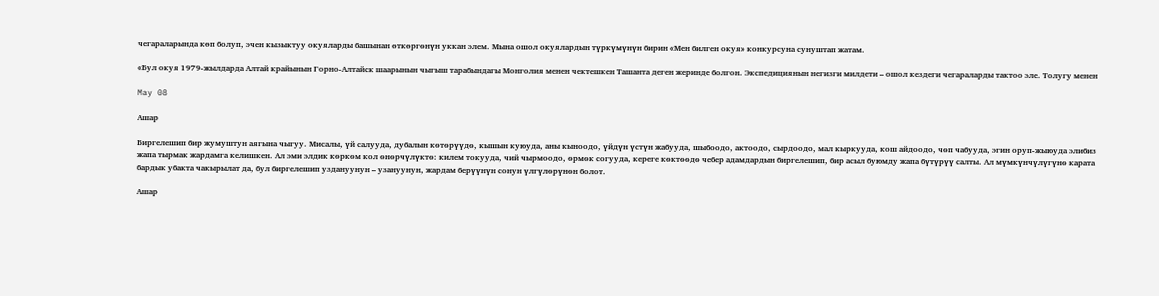чегараларында көп болуп, эчен кызыктуу окуяларды башынан өткөргѳнүн уккан элем. Мына ошол окуялардын түркүмүнүн бирин «Мен билген окуя» конкурсуна сунуштап жатам.

«Бул окуя 1979-жылдарда Алтай крайынын Горно-Алтайск шаарынын чыгыш тарабындагы Монголия менен чектешкен Ташанта деген жеринде болгон. Экспедициянын негизги милдети – ошол кездеги чегараларды тактоо эле. Толугу менен

May 08

Ашар

Биргелешип бир жумуштун аягына чыгуу. Мисалы, үй салууда, дубалын кѳтѳрүүдѳ, кышын куюуда, аны кыноодо, үйдүн үстүн жабууда, шыбоодо, актоодо, сырдоодо, мал кыркууда, кош айдоодо, чѳп чабууда, эгин оруп-жыюуда элибиз жапа тырмак жардамга келишкен. Ал эми элдик кѳркѳм кол ѳнѳрчүлүктѳ: килем токууда, чий чырмоодо, ѳрмѳк согууда, кереге кѳктѳѳдѳ чебер адамдардын биргелешип, бир асыл буюмду жапа бүтүрүү салты. Ал мүмкүнчүлүгүнѳ карата бардык убакта чакырылат да, бул биргелешип уздануунун – узануунун, жардам берүүнүн сонун үлгүлѳрүнѳн болот.

Ашар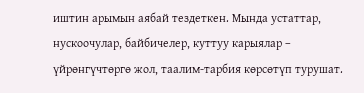иштин арымын аябай тездеткен. Мында устаттар, нускоочулар, байбичелер, куттуу карыялар – үйрѳнгүчтѳргѳ жол, таалим-тарбия кѳрсѳтүп турушат.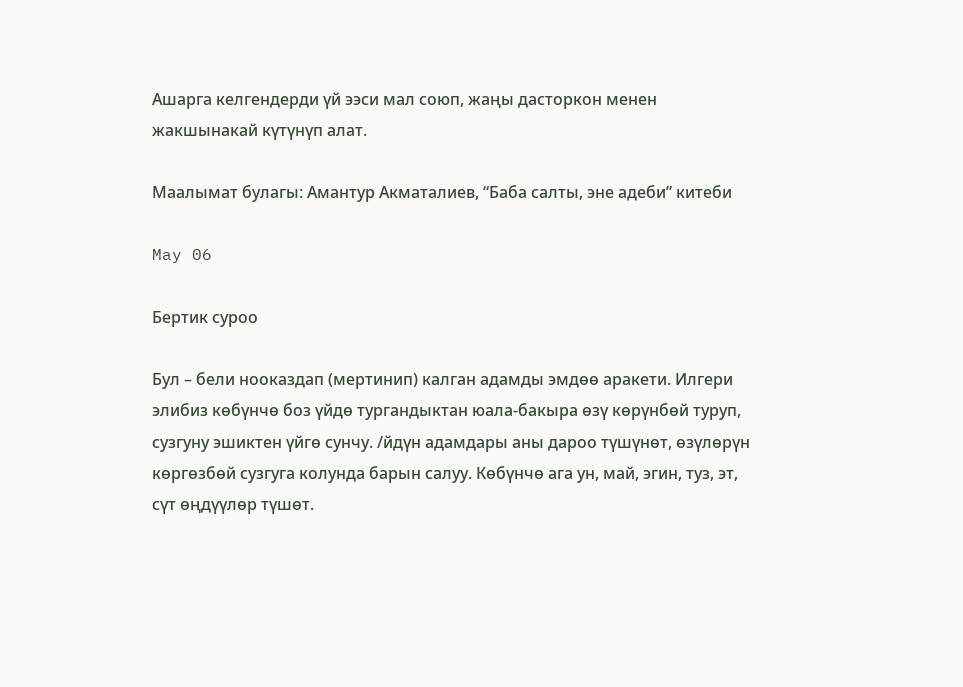Ашарга келгендерди үй ээси мал союп, жаңы дасторкон менен жакшынакай күтүнүп алат.

Маалымат булагы: Амантур Акматалиев, “Баба салты, эне адеби” китеби

May 06

Бертик суроо

Бул – бели нооказдап (мертинип) калган адамды эмдѳѳ аракети. Илгери элибиз кѳбүнчѳ боз үйдѳ тургандыктан юала-бакыра ѳзү кѳрүнбѳй туруп, сузгуну эшиктен үйгѳ сунчу. /йдүн адамдары аны дароо түшүнѳт, ѳзүлѳрүн кѳргѳзбѳй сузгуга колунда барын салуу. Кѳбүнчѳ ага ун, май, эгин, туз, эт, сүт ѳңдүүлѳр түшѳт.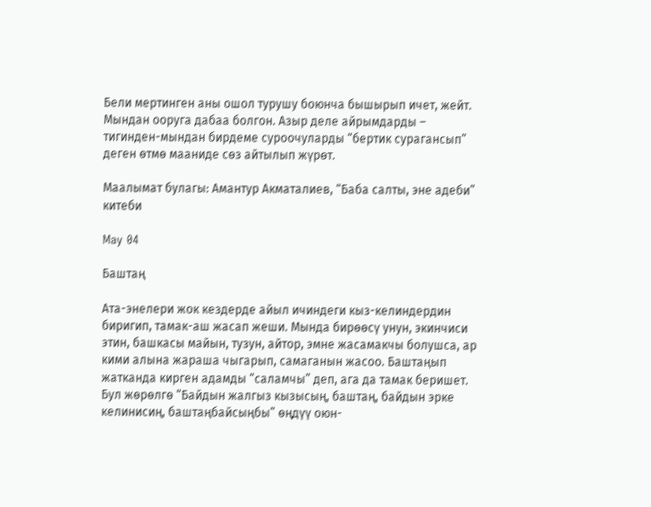Бели мертинген аны ошол турушу боюнча бышырып ичет, жейт. Мындан ооруга дабаа болгон. Азыр деле айрымдарды – тигинден-мындан бирдеме суроочуларды “бертик сурагансып” деген ѳтмѳ мааниде сѳз айтылып жүрѳт.

Маалымат булагы: Амантур Акматалиев, “Баба салты, эне адеби” китеби

May 04

Баштаң

Ата-энелери жок кездерде айыл ичиндеги кыз-келиндердин биригип, тамак-аш жасап жеши. Мында бирѳѳсү унун, экинчиси этин, башкасы майын, тузун, айтор, эмне жасамакчы болушса, ар кими алына жараша чыгарып, самаганын жасоо. Баштаңып жатканда кирген адамды “саламчы” деп, ага да тамак беришет. Бул жѳрѳлгѳ “Байдын жалгыз кызысың, баштаң, байдын эрке келинисиң, баштаңбайсыңбы” ѳңдүү оюн-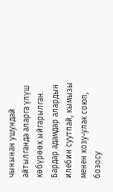чынынан ушундай айтылганда аларга үлүш кѳбүрѳѳк ыйгарылган. Бардар адамдар алардын илебин суутпай, кымызы менен козу-улак союп, бозосу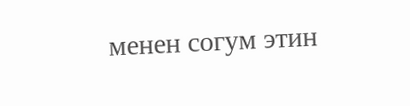менен согум этин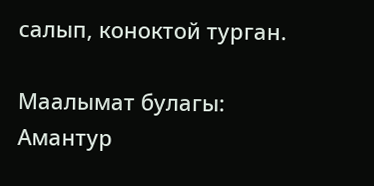салып, коноктой турган.

Маалымат булагы: Амантур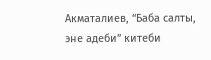Акматалиев, “Баба салты, эне адеби” китеби